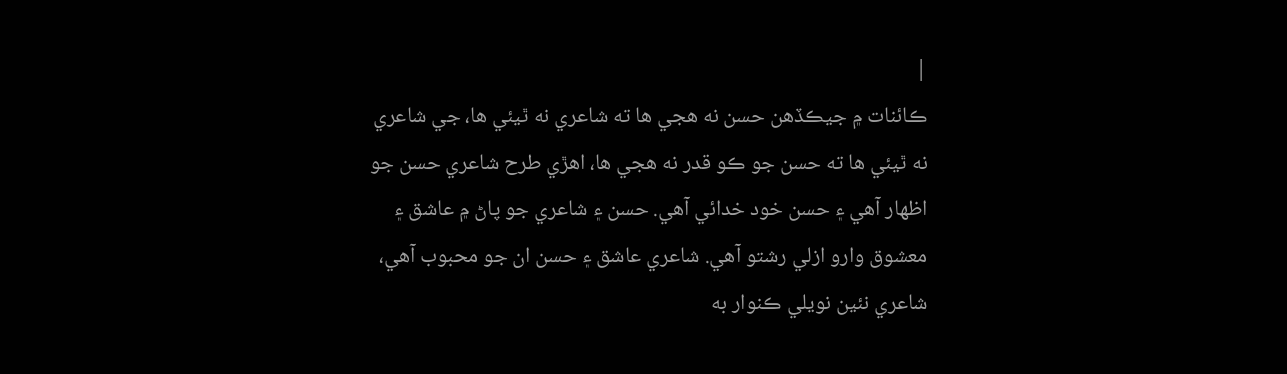|
ڪائنات ۾ جيڪڏهن حسن نه هجي ها ته شاعري نه ٿيئي ها، جي شاعري
نه ٿيئي ها ته حسن جو ڪو قدر نه هجي ها، اهڙي طرح شاعري حسن جو
اظهار آهي ۽ حسن خود خدائي آهي. حسن ۽ شاعري جو پاڻ ۾ عاشق ۽
معشوق وارو ازلي رشتو آهي. شاعري عاشق ۽ حسن ان جو محبوب آهي،
شاعري نئين نويلي ڪنوار به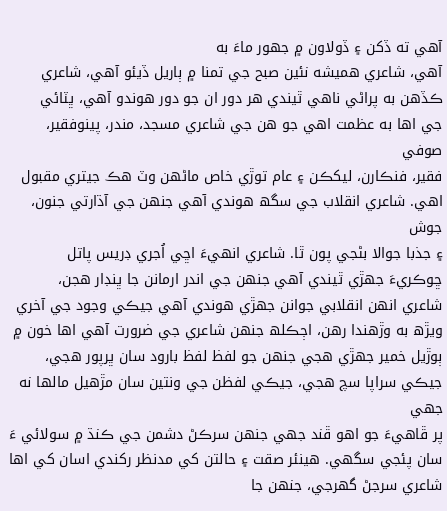آهي ته ڏکن ۽ ڏولاون ۾ جھور ماءَ به
آهي، شاعري هميشه نئين صبح جي تمنا ۾ ٻاريل ڏيئو آهي، شاعري
ڪڏهن به پراڻي ناهي ٿيندي هر دور ان جو دور هوندو آهي، ڀٽائي
جي اها به عظمت اهي جو هن جي شاعري مسجد، مندر، پينوفقير، صوفي
فقير، فنڪارن، ليکڪن ۽ عام توڙي خاص ماڻهن وٽ هڪ جيتري مقبول
اهي. شاعري انقلاب جي سگھ هوندي آهي جنهن جي آڌارتي جنون، جوش
۽ جذبا جوالا بڻجي پون ٿا. شاعري انهيءَ اڇي اُجري ڊريس پاتل
ڇوڪريءَ جھڙي ٿيندي آهي جنهن جي اندر ارمانن جا ڀنڊار هجن،
شاعري انهن انقلابي جوانن جهڙي هوندي آهي جيڪي وجود جي آخري
ويڙھ به وڙهندا رهن، اڄڪلھ جنهن شاعري جي ضرورت آهي اها خون ۾
ٻوڙيل خمير جھڙي هجي جنهن جو لفظ لفظ بارود سان ڀرپور هجي،
جيڪي سراپا سچ هجي، جيڪي لفظن جي ونتين سان مڙهيل مالها نه جهي
پر ڦاهيءَ جو اهو ڦند جهي جنهن سرڪڻ دشمن جي ڪنڌ ۾ سولائي ءَ
سان پئجي سگھي. هينئر صقت ۽ حالتن کي مدنظر رکندي اسان کي اها
شاعري سرجڻ گھرجي، جنهن جا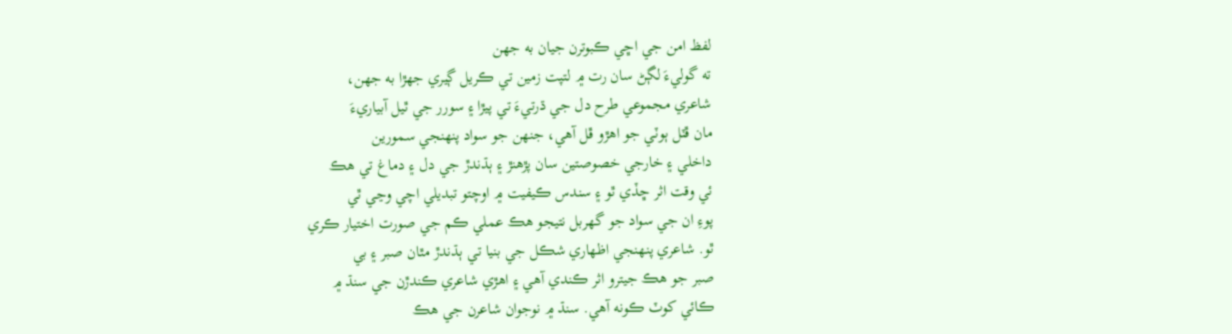لفظ امن جي اڇي ڪبوترن جيان به جهن
ته گوليءَ لڳڻ سان رت ۾ لتپت زمين تي ڪريل ڳيري جهڙا به جهن،
شاعري مجموعي طرح دل جي ڌرتيءَ تي پيڙا ۽ سورر جي ٿيل آبياريءَ
مان ڦٽل ٻوٽي جو اهڙو ڦل آهي، جنهن جو سواد پنهنجي سمورين
داخلي ۽ خارجي خصوصتين سان پڙهنڙ ۽ ٻڌندڙ جي دل ۽ دماغ تي هڪ
ئي وقت اثر ڇڏي ٿو ۽ سندس ڪيفيت ۾ اوچتو تبديلي اچي وڃي ٿي
پوءِ ان جي سواد جو گھربل نتيجو هڪ عملي ڪم جي صورت اختيار ڪري
ٿو. شاعري پنهنجي اظهاري شڪل جي بنيا تي ٻڌندڙ مٿان صبر ۽ بي
صبر جو هڪ جيترو اثر ڪندي آهي ۽ اهڙي شاعري ڪندڙن جي سنڌ ۾
ڪائي کوٽ ڪونه آهي. سنڌ ۾ نوجوان شاعرن جي هڪ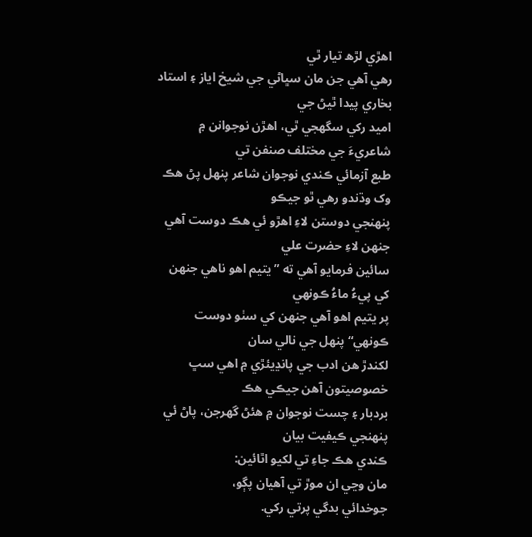اهڙي لڙھ تيار ٿي
رهي آهي جن مان سڀاڻي جي شيخ اياز ۽ استاد بخاري پيدا ٿيڻ جي
اميد رکي سگھجي ٿي، اهڙن نوجوانن ۾ شاعريءَ جي مختلف صنفن تي
طبع آزمائي ڪندي نوجوان شاعر پنهل پڻ هڪ وک وڌندو رهي ٿو جيڪو
پنهنجي دوستن لاءِ اهڙو ئي هڪ دوست آهي جنهن لاءِ حضرت علي
سائين فرمايو آهي ته ” يتيم اهو ناهي جنهن کي پيءُ ماءُ ڪونهي
پر يتيم اهو آهي جنهن کي سٺو دوست ڪونهي“ پنهل جي نالي سان
لکندڙ هن ادب جي پانڍيئڙي ۾ اهي سڀ خصوصيتون آهن جيڪي هڪ
بردبار ۽ چست نوجوان ۾ هئڻ گھرجن، پاڻ ئي پنهنجي ڪيفيت بيان
ڪندي هڪ جاءِ تي لکيو اٿائين:
مان وڃي ان موڙ تي آهيان پڳو،
جوخدائي بدگي پرتي رکي.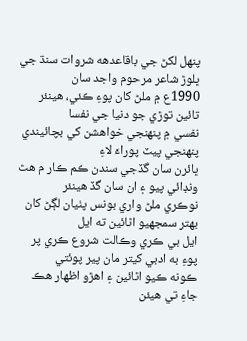پنهل لکڻ جي باقاعدهه شروات سنڌ جي ڀلوڙ شاعر مرحوم واجد سان
1990ع ۾ ملڻ کان پوءِ ڪئي، هينئر تائين توڙي جو دنيا جي نفسا
نفسي ۾ پنهنجي خواهشن کي بچائيندي پنهنجي پيٽ پوراءَ لاءِ
ڀائرن سان گڏجي سندن ڪم ڪار م هٿ ونڊائي پيو ۽ ان سان گڏ هينئر
نوڪري ملڻ واري بونس پٺيان لڳڻ کان بهتر سمجھيو اٿائين ته ايل
ايل بي ڪري وڪالت شروع ڪري پر پوءِ به ادبي کيتر مان پير پوئتي
ڪونه ڪيو اٿائين ۽ اهڙو اظهار هڪ جاءِ تي هيئن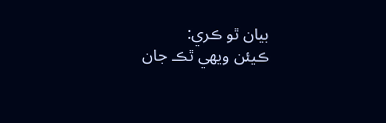بيان ٿو ڪري:
ڪيئن ويهي ٿڪ جان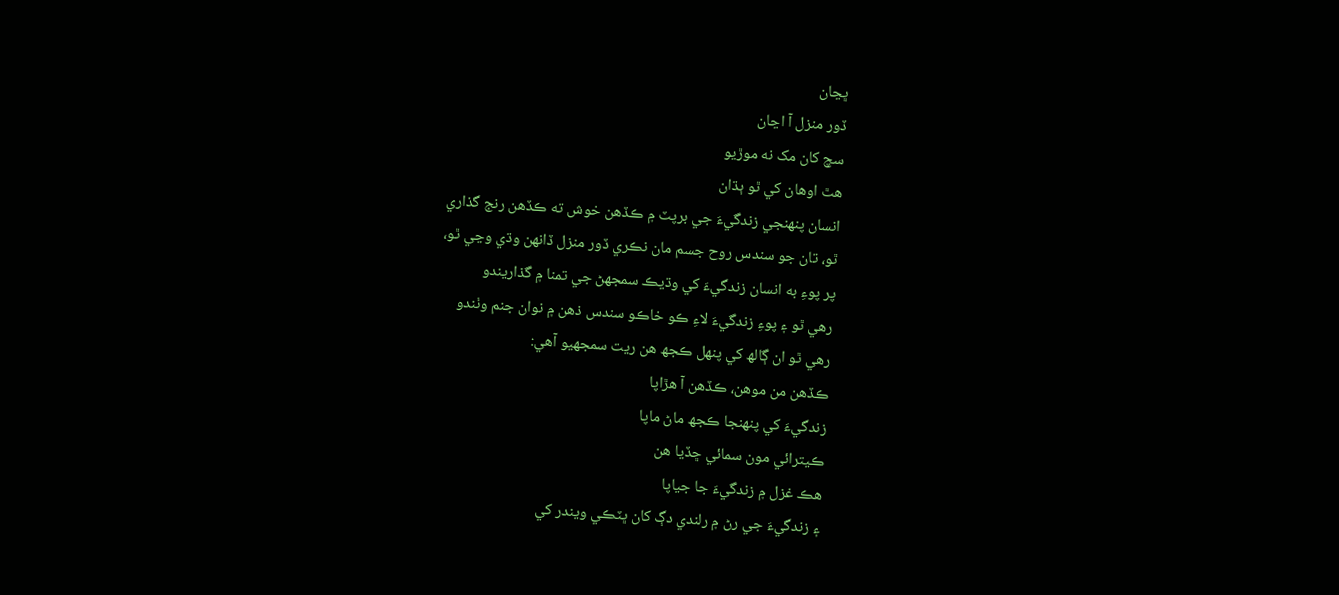ڀڃان
ڏور منزل آ اڃان
سچ کان مک نه موڙيو
هٿ اوهان کي ٿو ٻڌان
انسان پنهنجي زندگيءَ جي برپٽ ۾ ڪڏهن خوش ته ڪڏهن رنج گذاري
ٿو، تان جو سندس روح جسم مان نڪري ڏور منزل ڏانهن وڌي وڃي ٿو،
پر پوءِ به انسان زندگيءَ کي وڌيڪ سمجهڻ جي تمنا ۾ گذاريندو
رهي ٿو ۽ پوءِ زندگيءَ لاءِ ڪو خاڪو سندس ذهن ۾ نوان جنم وٺندو
رهي ٿو ان ڳالھ کي پنهل ڪجھ هن ريت سمجھيو آهي:
ڪڏهن من موهن، ڪڏهن آ هڙاپا
زندگيءَ کي پنهنجا ڪجھ ماڻ ماپا
ڪيترائي مون سمائي ڇڏيا هن
هڪ غزل ۾ زندگيءَ جا جياپا
۽ زندگيءَ جي رڻ ۾ رلندي دڳ کان ڀٽڪي ويندر کي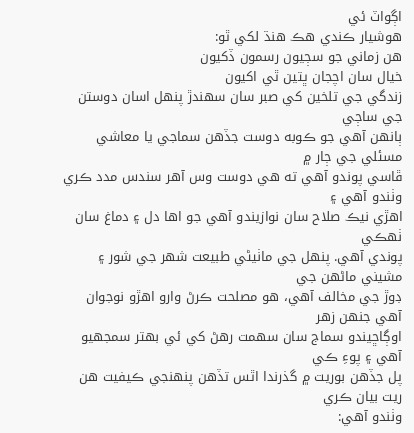اڳواٽ ئي
هوشيار ڪندي هڪ هنڌ لکي ٿو:
هن زماني جو سڄيون رسمون ڏکيون
خيال سان اچجان ڀتين ٿي اکيون
زندگي جي تلخين کي صبر سان سهندڙ پنهل اسان دوستن جي ساڄي
ٻانهن آهي جو ڪوبه دوست جڏهن سماجي يا معاشي مسئلي جي ڄار ۾
ڦاسي پوندو آهي ته هي دوست وس آهر سندس مدد ڪري وٺندو آهي ۽
اهڙي نيڪ صلاح سان نوازيندو آهي جو اها دل ۽ دماغ سان ٺهڪي
پوندي آهي. پنهل جي ماٺيڻي طبيعت شهر جي شور ۽ مشيني ماڻهن جي
ڊوڙ جي مخالف آهي، هو مصلحت ڪرڻ وارو اهڙو نوجوان آهي جنهن زهر
اوڳاڇيندو سماج سان سهمت رهڻ کي ئي بهتر سمجھيو آهي ۽ پوءِ ڪي
پل جڏهن بوريت ۾ گذرندا اٿس تڏهن پنهنجي ڪيفيت هن ريت بيان ڪري
وٺندو آهي: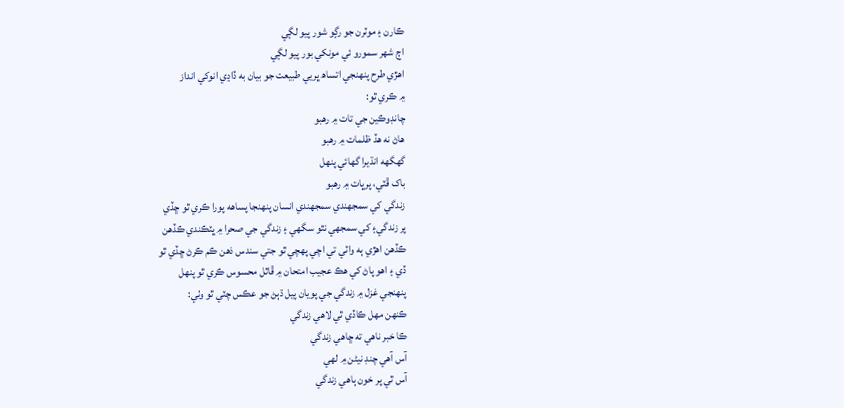ڪارن ۽ موٽرن جو رڳو شور پيو لڳي
اڄ شهر سمورو ئي مونکي بور پيو لڳي
اهڙي طرح پنهنجي اتساھ ڀريي طبيعت جو بيان به ڏاڍي انوکي انداز
۾ ڪري ٿو:
چانڊوڪين جي تات ۾ رهبو
هاڻ نه هڏ ظلمات ۾ رهبو
گھگھه انڌيرا گھائي پنهل
باک ڦٽي، پرڀات ۾ رهبو
زندگي کي سمجهندي سمجهندي انسان پنهنجا پساھه پورا ڪري ٿو ڇڏي
پر زندگي۽ کي سمجهي نٿو سگھي ۽ زندگي جي صحرا ۾ ڀٽڪندي ڪڏهن
ڪڏهن اهڙي ٻه واٽي تي اچي پهچي ٿو جتي سندس ذهن ڪم ڪرڻ ڇڏي ٿو
ڏي ۽ اهو پاڻ کي هڪ عجيب امتحان ۾ ڦاٿل محسوس ڪري ٿو پنهل
پنهنجي غزل ۾ زندگي جي پويان پيل ڌٻڻ جو عڪس چٽي ٿو وٺي:
ڪنهن مهل ڪاڏي ٿي لاهي زندگي
ڪا خبر ناهي ته ڇاهي زندگي
آس آهي چنڊ نيڻن ۾ لهي
آس ٿي پر خون ٻاهي زندگي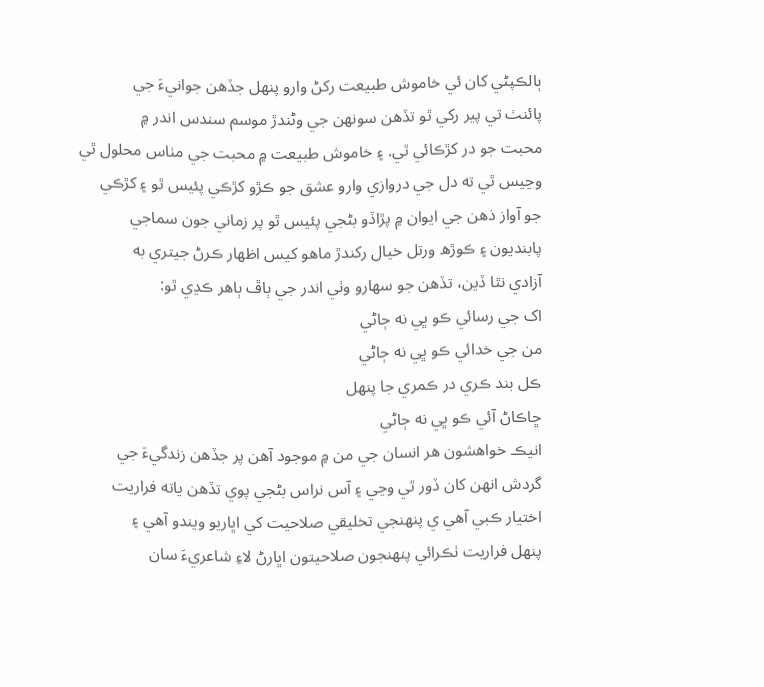ٻالڪپڻي کان ئي خاموش طبيعت رکڻ وارو پنهل جڏهن جوانيءَ جي
پائنٺ تي پير رکي ٿو تڏهن سونهن جي وڻندڙ موسم سندس اندر ۾
محبت جو در کڙڪائي ٿي. ۽ خاموش طبيعت ۾ محبت جي مٺاس محلول ٿي
وڃيس ٿي ته دل جي دروازي وارو عشق جو ڪڙو کڙڪي پئيس ٿو ۽ کڙڪي
جو آواز ذهن جي ايوان ۾ پڙاڏو بڻجي پئيس ٿو پر زماني جون سماجي
پابنديون ۽ ڪوڙھ ورتل خيال رکندڙ ماهو کيس اظهار ڪرڻ جيتري به
آزادي نٿا ڏين، تڏهن جو سهارو وٺي اندر جي ٻاڦ ٻاهر ڪڍي ٿو:
اک جي رسائي ڪو ڀي نه ڄاڻي
من جي خدائي ڪو ڀي نه ڄاڻي
ڪل بند ڪري در ڪمري جا پنهل
ڇاڪاڻ آئي ڪو ڀي نه ڄاڻي
انيڪ خواهشون هر انسان جي من ۾ موجود آهن پر جڏهن زندگيءَ جي
گردش انهن کان ڏور ٿي وڃي ۽ آس نراس بڻجي پوي تڏهن ياته فراريت
اختيار ڪبي آهي ي پنهنجي تخليقي صلاحيت کي اڀاريو ويندو آهي ۽
پنهل فراريت ٺڪرائي پنهنجون صلاحيتون اڀارڻ لاءِ شاعريءَ سان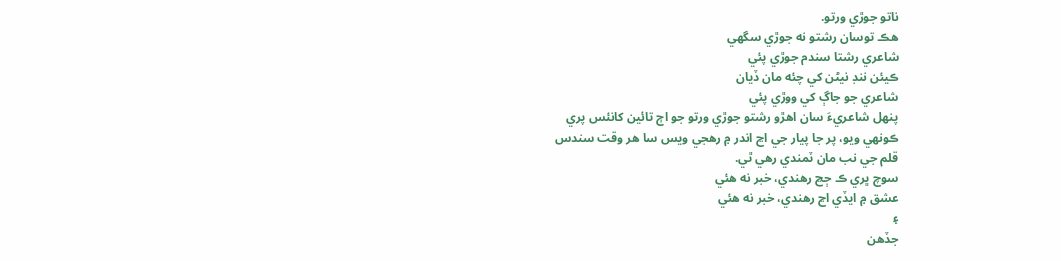ناتو جوڙي ورتو.
هڪ توسان رشتو نه جوڙي سگھي
شاعري رشتا سندم جوڙي پئي
ڪيئن ننڊ نيڻن کي چئه مان ڏيان
شاعري جو جاڳ کي ووڙي پئي
پنهل شاعريءَ سان اهڙو رشتو جوڙي ورتو جو اڄ تائين کانئس پري
ڪونهي ويو، پر جا پيار جي اڃ اندر ۾ رهجي ويس سا هر وقت سندس
قلم جي نب مان ٽمندي رهي ٿي.
سوچ ڀري ڪ ڄڃ رهندي، خبر نه هئي
عشق ۾ ايڏي اڃ رهندي، خبر نه هئي
۽
جڏهن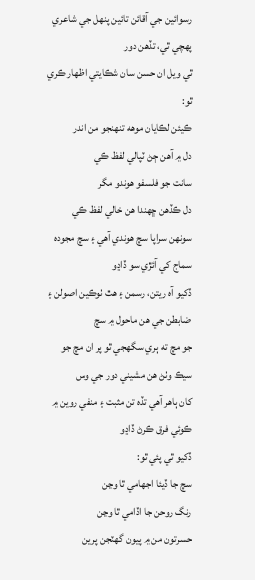رسوائين جي آقائن تائين پنهل جي شاعري پهچي ٿي، تڏهن دور
ٿي ويل ان حسن سان شڪايتي اظهار ڪري ٿو:
ڪيئن لڪايان موهه تنهنجو من اندر
دل ۾ آهن ڄڻ ٽپالي لفظ ڪي
سانت جو فلسفو هوندو مگر
دل ڪڏهن ڇهندا هن خالي لفظ ڪي
سونهن سراپا سچ هوندي آهي ۽ سچ مجوده سماج کي آئڙي سو ڏاڍو
ڏکيو آه ريتن، رسمن ۽ هٿ ٺوڪين اصولن ۽ ضابطن جي هن ماحول ۾ سچ
جو مچ ته ٻري سگھجي ٿو پر ان مچ جو سيڪ وٺڻ هن مشيني دور جي وس
کان ٻاهر آهي تڏه تن مثبت ۽ منفي روين ۾ ڪوئي فرق ڪرڻ ڏاڍو
ڏکيو ٿي پئي ٿو:
سچ جا ڏيئا اجھامي ٿا وڃن
رنگ روحن جا اڏامي ٿا وڃن
حسرتون من ۾ پيون گھٽجن پرين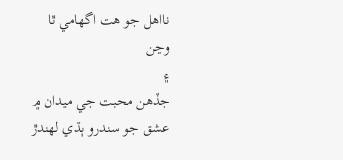نااهل جو هت اگھامي ٿا وڃن
۽
جڏهن محبت جي ميدان ۾ عشق جو سندرو ٻڌي لهندڙ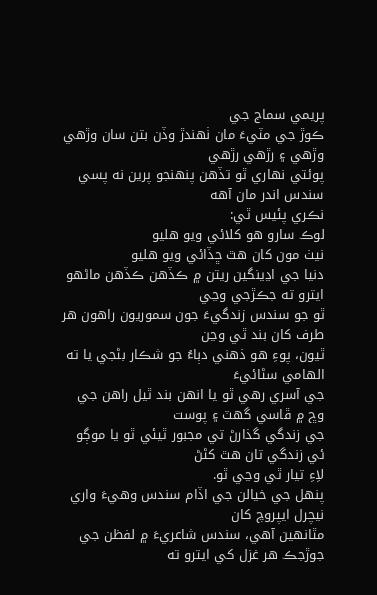پريمي سماج جي
ڪوڙ جي مٽيءَ مان ٺهندڙ وڏن بتن سان وڙهي وڙهي ۽ رڙهي رڙهي
پوئتي نهاري ٿو تڏهن پنهنجو پرين نه پسي سندس اندر مان آهه
نڪري پئيس ٿي:
لوڪ سارو هو کلائي ويو هليو
نيٺ مون کان هٿ ڇڏائي ويو هليو
دنيا جي اڍينگين ريتن ۾ ڪڏهن ڪڏهن ماڻهو ايترو ته جڪڙجي وڃي
ٿو جو سندس زندگيءَ جون سموريون راهون هر طرف کان بند ٿي وڃن
ٿيون، پوءِ هو ذهني دٻاءُ جو شڪار بڻجي يا ته الهامي سڻائيءَ
جي آسري رهي ٿو يا انهن بند ٿيل راهن جي وڇ ۾ ڦاسي گھٽ ۽ پوست
جي زندگي گذارڻ تي مجبور ٿيئي ٿو يا موڳو ئي زندگي تان هٿ کڻڻ
لاِءِ تيار ٿي وڃي ٿو.
پنهل جي خيالن جي اڏام سندس وهيءَ واري نيچرل ايپروچ کان
مٿانهين آهي، سندس شاعريءَ ۾ لفظن جي جوڙجڪ هر غزل کي ايترو ته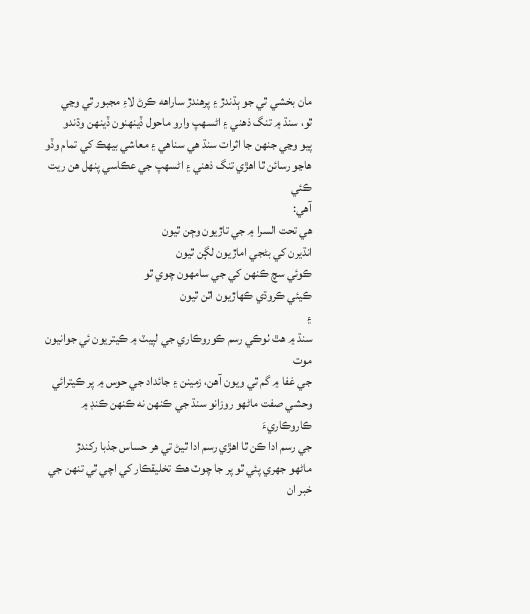مان بخشي ٿي جو ٻڌندڙ ۽ پرهندڙ ساراهه ڪرڻ لاءِ مجبور ٿي وڃي
ٿو، سنڌ ۾ تنگ ذهني ۽ اڻسهپ وارو ماحول ڏينهنون ڏينهن وڌندو
پيو وڃي جنهن جا اثرات سنڌ هي سناهي ۽ معاشي بيهڪ کي تمام وڏو
هاڃو رسائن ٿا اهڙي تنگ ذهني ۽ اڻسهپ جي عڪاسي پنهل هن ريت ڪئي
آهي:
هي تحت السرا ۾ جي تاڙيون وڄن ٿيون
انڌيرن کي بڻجي اماڙيون لڳن ٿيون
ڪوئي سچ ڪنهن کي جي سامهون چوي ٿو
ڪيئي ڪروڌي ڪهاڙيون اٿن ٿيون
۽
سنڌ ۾ هٿ ٺوڪي رسم ڪوروڪاري جي لپيٽ ۾ ڪيتريون ئي جوانيون موت
جي غفا ۾ گم ٿي ويون آهن، زمينن ۽ جائداد جي حوس ۾ پر ڪيترائي
وحشي صفت ماڻهو روزانو سنڌ جي ڪنهن نه ڪنهن ڪنڊ ۾ ڪاروڪاريءَ
جي رسم ادا ڪن ٿا اهڙي رسم ادا ٿيڻ تي هر حساس جذبا رکندڙ
ماڻهو جھري پئي ٿو پر جا چوٽ هڪ تخليقڪار کي اچي ٿي تنهن جي
خبر ان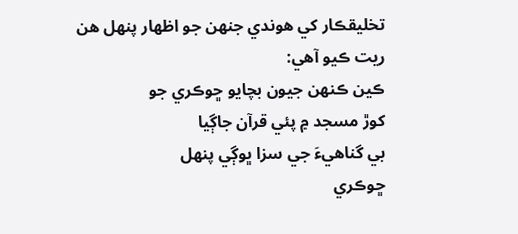تخليقڪار کي هوندي جنهن جو اظهار پنهل هن ريت ڪيو آهي:
ڪين ڪنهن جيون بچايو ڇوڪري جو
کوڙ مسجد ۾ پئي قرآن جاڳيا
بي گناهيءَ جي سزا ڀوڳي پنهل
ڇوڪري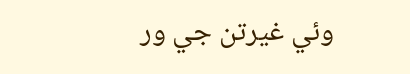وئي غيرتن جي ور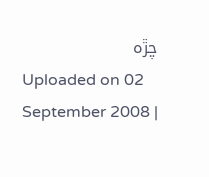چڙه
Uploaded on 02 September 2008 |